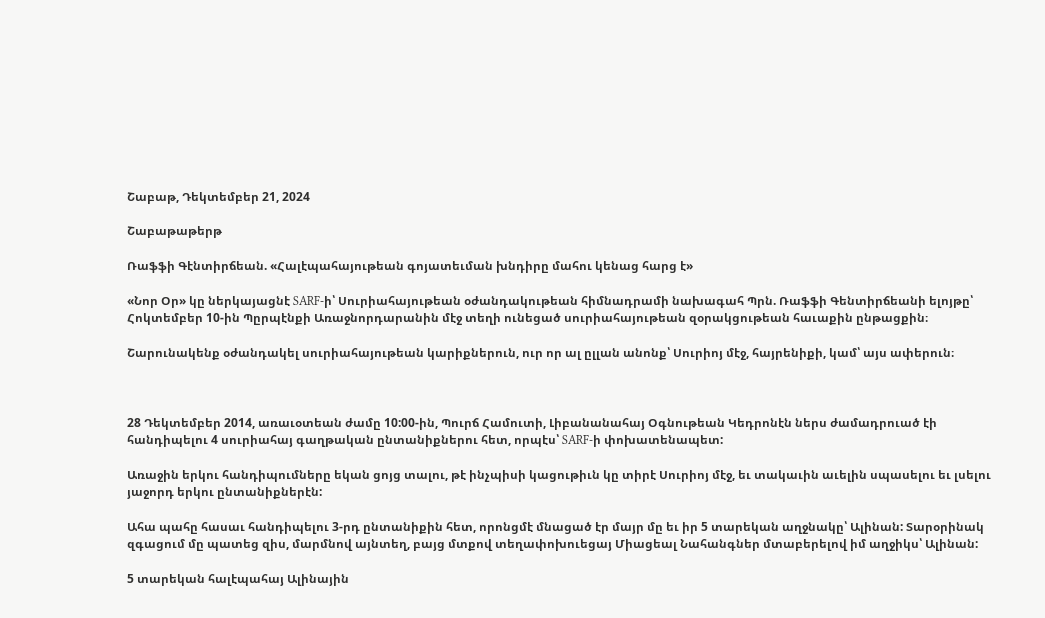Շաբաթ, Դեկտեմբեր 21, 2024

Շաբաթաթերթ

Ռաֆֆի Գէնտիրճեան. «Հալէպահայութեան գոյատեւման խնդիրը մահու կենաց հարց է»

«Նոր Օր» կը ներկայացնէ SARF-ի՝ Սուրիահայութեան օժանդակութեան հիմնադրամի նախագահ Պրն. Ռաֆֆի Գենտիրճեանի ելոյթը՝ Հոկտեմբեր 10-ին Պըրպէնքի Առաջնորդարանին մէջ տեղի ունեցած սուրիահայութեան զօրակցութեան հաւաքին ընթացքին։

Շարունակենք օժանդակել սուրիահայութեան կարիքներուն, ուր որ ալ ըլլան անոնք՝ Սուրիոյ մէջ, հայրենիքի, կամ՝ այս ափերուն։



28 Դեկտեմբեր 2014, առաւօտեան ժամը 10:00-ին, Պուրճ Համուտի, Լիբանանահայ Օգնութեան Կեդրոնէն ներս ժամադրուած էի հանդիպելու 4 սուրիահայ գաղթական ընտանիքներու հետ, որպէս՝ SARF-ի փոխատենապետ:

Առաջին երկու հանդիպումները եկան ցոյց տալու, թէ ինչպիսի կացութիւն կը տիրէ Սուրիոյ մէջ, եւ տակաւին աւելին սպասելու եւ լսելու յաջորդ երկու ընտանիքներէն:

Ահա պահը հասաւ հանդիպելու 3-րդ ընտանիքին հետ, որոնցմէ մնացած էր մայր մը եւ իր 5 տարեկան աղջնակը՝ Ալինան: Տարօրինակ զգացում մը պատեց զիս, մարմնով այնտեղ, բայց մտքով տեղափոխուեցայ Միացեալ Նահանգներ մտաբերելով իմ աղջիկս՝ Ալինան:

5 տարեկան հալէպահայ Ալինային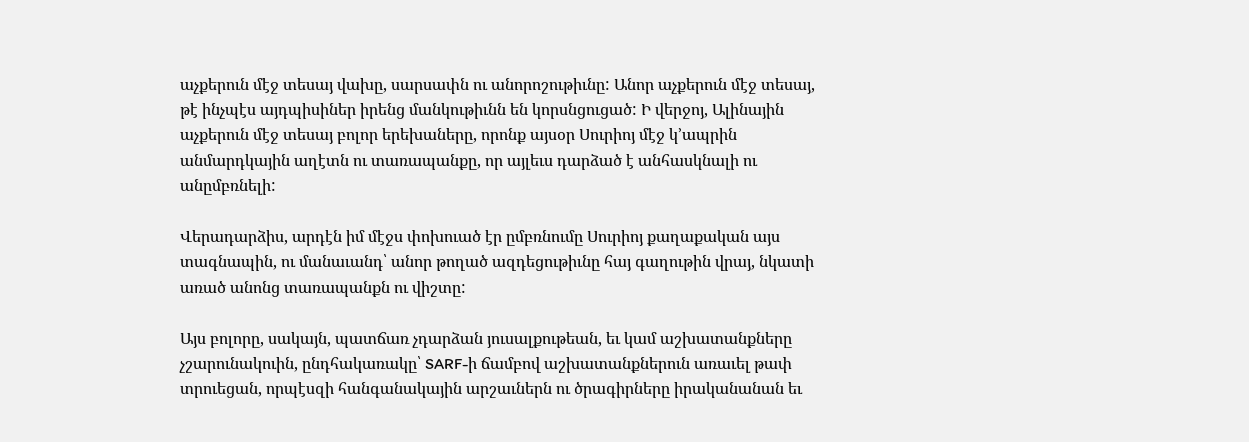աչքերուն մէջ տեսայ վախը, սարսափն ու անորոշութիւնը: Անոր աչքերուն մէջ տեսայ, թէ ինչպէս այդպիսիներ իրենց մանկութիւնն են կորսնցուցած: Ի վերջոյ, Ալինային աչքերուն մէջ տեսայ բոլոր երեխաները, որոնք այսօր Սուրիոյ մէջ կ’ապրին անմարդկային աղէտն ու տառապանքը, որ այլեւս դարձած է անհասկնալի ու անըմբռնելի:

Վերադարձիս, արդէն իմ մէջս փոխուած էր ըմբռնումը Սուրիոյ քաղաքական այս տագնապին, ու մանաւանդ՝ անոր թողած ազդեցութիւնը հայ գաղութին վրայ, նկատի առած անոնց տառապանքն ու վիշտը:

Այս բոլորը, սակայն, պատճառ չդարձան յուսալքութեան, եւ կամ աշխատանքները չշարունակուին, ընդհակառակը՝ SARF-ի ճամբով աշխատանքներուն առաւել թափ տրուեցան, որպէսզի հանգանակային արշաւներն ու ծրագիրները իրականանան եւ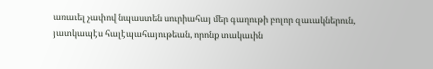առաւել չափով նպաստեն սուրիահայ մեր գաղութի բոլոր զաւակներուն, յատկապէս հալէպահայութեան, որոնք տակաւին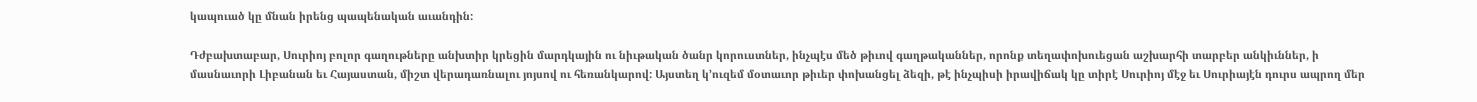կապուած կը մնան իրենց պապենական աւանդին:

Դժբախտաբար, Սուրիոյ բոլոր գաղութները անխտիր կրեցին մարդկային ու նիւթական ծանր կորուստներ, ինչպէս մեծ թիւով գաղթականներ, որոնք տեղափոխուեցան աշխարհի տարբեր անկիւններ, ի մասնաւորի Լիբանան եւ Հայաստան, միշտ վերադառնալու յոյսով ու հեռանկարով: Այստեղ կ’ուզեմ մօտաւոր թիւեր փոխանցել ձեզի, թէ ինչպիսի իրավիճակ կը տիրէ Սուրիոյ մէջ եւ Սուրիայէն դուրս ապրող մեր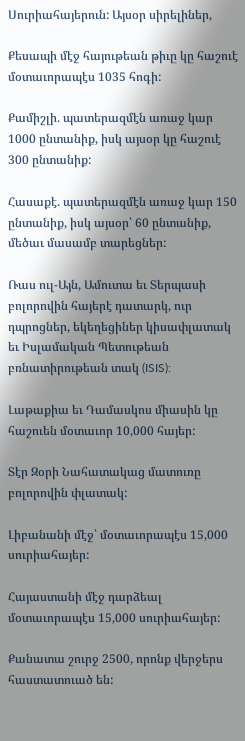Սուրիահայերուն: Այսօր սիրելիներ,

Քեսապի մէջ հայութեան թիւը կը հաշուէ մօտաւորապէս 1035 հոգի:

Քամիշլի. պատերազմէն առաջ կար 1000 ընտանիք, իսկ այսօր կը հաշուէ 300 ընտանիք:

Հասաքէ. պատերազմէն առաջ կար 150 ընտանիք, իսկ այսօր՝ 60 ընտանիք, մեծաւ մասամբ տարեցներ:

Ռաս ուլ-Այն, Ամուտա եւ Տերպասի բոլորովին հայերէ դատարկ, ուր դպրոցներ, եկեղեցիներ կիսափլատակ եւ Իսլամական Պետութեան բռնատիրութեան տակ (ISIS):

Լաթաքիա եւ Դամասկոս միասին կը հաշուեն մօտաւոր 10,000 հայեր:

Տէր Զօրի Նահատակաց մատուռը բոլորովին փլատակ:

Լիբանանի մէջ՝ մօտաւորապէս 15,000 սուրիահայեր:

Հայաստանի մէջ դարձեալ մօտաւորապէս 15,000 սուրիահայեր:

Քանատա շուրջ 2500, որոնք վերջերս հաստատուած են: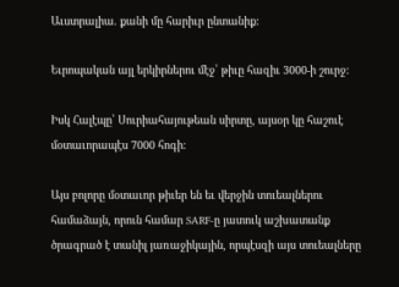Աւստրալիա. քանի մը հարիւր ընտանիք:

Եւրոպական այլ երկիրներու մէջ՝ թիւը հազիւ 3000-ի շուրջ:

Իսկ Հալէպը՝ Սուրիահայութեան սիրտը, այսօր կը հաշուէ մօտաւորապէս 7000 հոգի:

Այս բոլորը մօտաւոր թիւեր են եւ վերջին տուեալներու համաձայն, որուն համար SARF-ը յատուկ աշխատանք ծրագրած է տանիլ յառաջիկային, որպէսզի այս տուեալները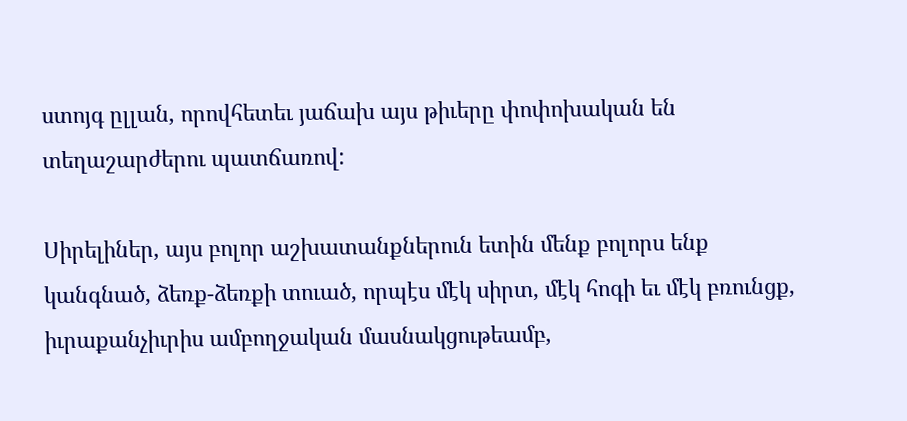ստոյգ ըլլան, որովհետեւ յաճախ այս թիւերը փոփոխական են տեղաշարժերու պատճառով:

Սիրելիներ, այս բոլոր աշխատանքներուն ետին մենք բոլորս ենք կանգնած, ձեռք-ձեռքի տուած, որպէս մէկ սիրտ, մէկ հոգի եւ մէկ բռունցք, իւրաքանչիւրիս ամբողջական մասնակցութեամբ,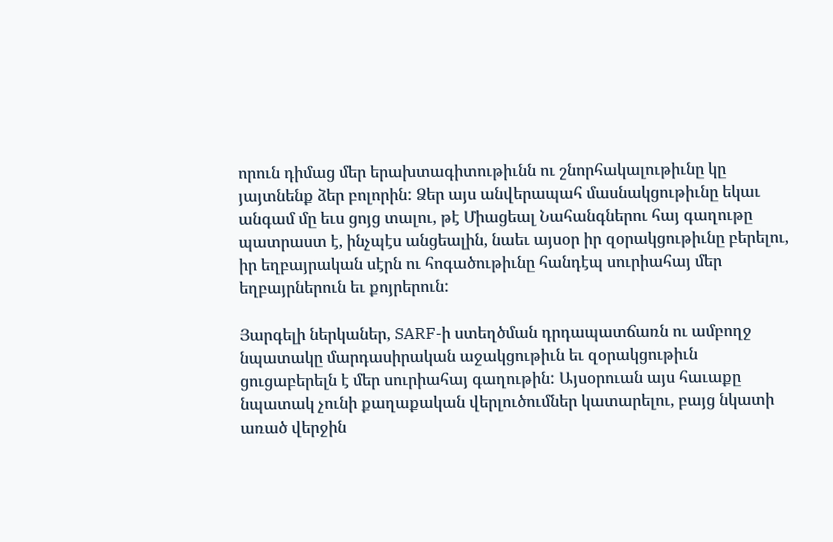որուն դիմաց մեր երախտագիտութիւնն ու շնորհակալութիւնը կը յայտնենք ձեր բոլորին: Ձեր այս անվերապահ մասնակցութիւնը եկաւ անգամ մը եւս ցոյց տալու, թէ Միացեալ Նահանգներու հայ գաղութը պատրաստ է, ինչպէս անցեալին, նաեւ այսօր իր զօրակցութիւնը բերելու, իր եղբայրական սէրն ու հոգածութիւնը հանդէպ սուրիահայ մեր եղբայրներուն եւ քոյրերուն:

Յարգելի ներկաներ, SARF-ի ստեղծման դրդապատճառն ու ամբողջ նպատակը մարդասիրական աջակցութիւն եւ զօրակցութիւն ցուցաբերելն է մեր սուրիահայ գաղութին: Այսօրուան այս հաւաքը նպատակ չունի քաղաքական վերլուծումներ կատարելու, բայց նկատի առած վերջին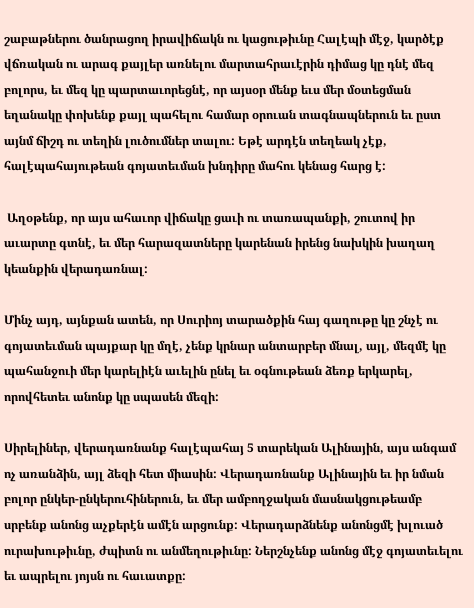շաբաթներու ծանրացող իրավիճակն ու կացութիւնը Հալէպի մէջ, կարծէք վճռական ու արագ քայլեր առնելու մարտահրաւէրին դիմաց կը դնէ մեզ բոլորս, եւ մեզ կը պարտաւորեցնէ, որ այսօր մենք եւս մեր մօտեցման եղանակը փոխենք քայլ պահելու համար օրուան տագնապներուն եւ ըստ այնմ ճիշդ ու տեղին լուծումներ տալու: Եթէ արդէն տեղեակ չէք, հալէպահայութեան գոյատեւման խնդիրը մահու կենաց հարց է:

 Աղօթենք, որ այս ահաւոր վիճակը ցաւի ու տառապանքի, շուտով իր աւարտը գտնէ, եւ մեր հարազատները կարենան իրենց նախկին խաղաղ կեանքին վերադառնալ:

Մինչ այդ, այնքան ատեն, որ Սուրիոյ տարածքին հայ գաղութը կը շնչէ ու գոյատեւման պայքար կը մղէ, չենք կրնար անտարբեր մնալ, այլ, մեզմէ կը պահանջուի մեր կարելիէն աւելին ընել եւ օգնութեան ձեռք երկարել, որովհետեւ անոնք կը սպասեն մեզի:

Սիրելիներ, վերադառնանք հալէպահայ 5 տարեկան Ալինային, այս անգամ ոչ առանձին, այլ ձեզի հետ միասին: Վերադառնանք Ալինային եւ իր նման բոլոր ընկեր-ընկերուհիներուն, եւ մեր ամբողջական մասնակցութեամբ սրբենք անոնց աչքերէն ամէն արցունք: Վերադարձնենք անոնցմէ խլուած ուրախութիւնը, ժպիտն ու անմեղութիւնը: Ներշնչենք անոնց մէջ գոյատեւելու եւ ապրելու յոյսն ու հաւատքը: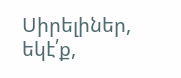Սիրելիներ, եկէ՛ք,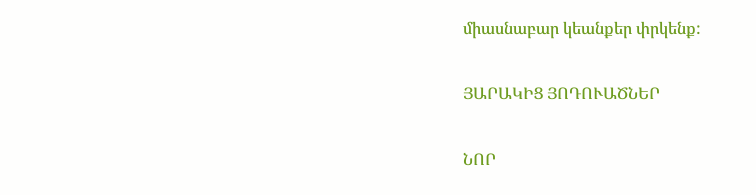միասնաբար կեանքեր փրկենք:

ՅԱՐԱԿԻՑ ՅՈԴՈՒԱԾՆԵՐ

ՆՈՐ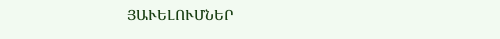ՅԱՒԵԼՈՒՄՆԵՐ